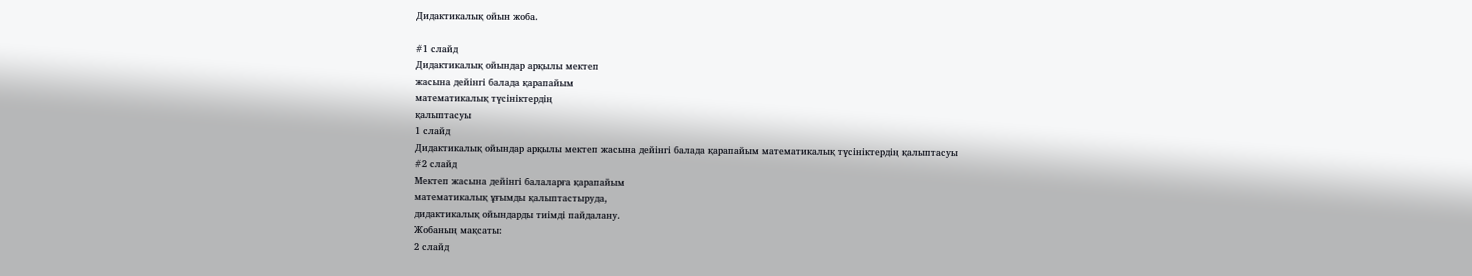Дидактикалық ойын жоба.

#1 слайд
Дидактикалық ойындар арқылы мектеп
жасына дейінгі балада қарапайым
математикалық түсініктердің
қалыптасуы
1 слайд
Дидактикалық ойындар арқылы мектеп жасына дейінгі балада қарапайым математикалық түсініктердің қалыптасуы
#2 слайд
Мектеп жасына дейінгі балаларға қарапайым
математикалық ұғымды қалыптастыруда,
дидактикалық ойындарды тиімді пайдалану.
Жобаның мақсаты:
2 слайд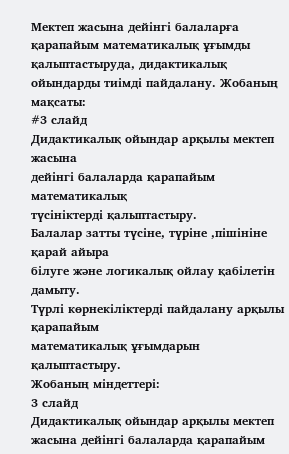Мектеп жасына дейінгі балаларға қарапайым математикалық ұғымды қалыптастыруда, дидактикалық ойындарды тиімді пайдалану. Жобаның мақсаты:
#3 слайд
Дидактикалық ойындар арқылы мектеп жасына
дейінгі балаларда қарапайым математикалық
түсініктерді қалыптастыру.
Балалар затты түсіне, түріне ,пішініне қарай айыра
білуге және логикалық ойлау қабілетін дамыту.
Түрлі көрнекіліктерді пайдалану арқылы қарапайым
математикалық ұғымдарын қалыптастыру.
Жобаның міндеттері:
3 слайд
Дидактикалық ойындар арқылы мектеп жасына дейінгі балаларда қарапайым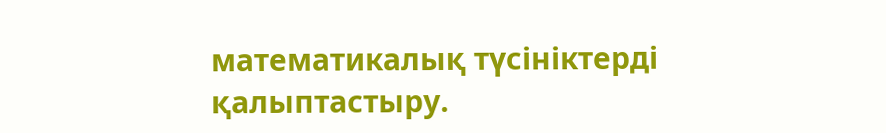математикалық түсініктерді қалыптастыру.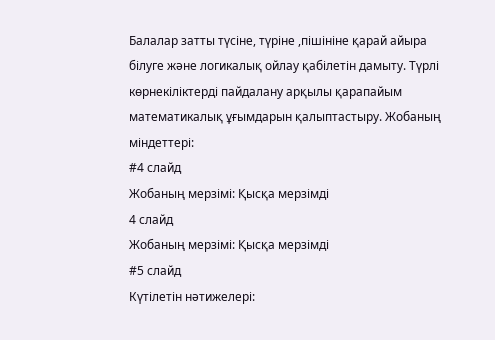Балалар затты түсіне, түріне ,пішініне қарай айыра білуге және логикалық ойлау қабілетін дамыту. Түрлі көрнекіліктерді пайдалану арқылы қарапайым математикалық ұғымдарын қалыптастыру. Жобаның міндеттері:
#4 слайд
Жобаның мерзімі: Қысқа мерзімді
4 слайд
Жобаның мерзімі: Қысқа мерзімді
#5 слайд
Күтілетін нәтижелері: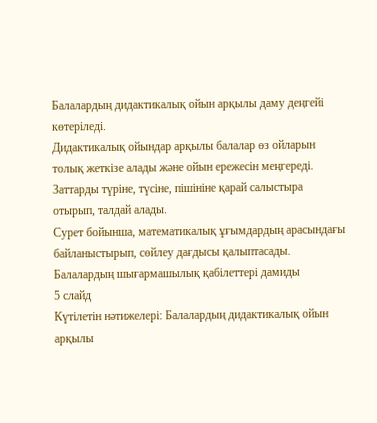Балалардың дидактикалық ойын арқылы даму деңгейі
көтеріледі.
Дидактикалық ойындар арқылы балалар өз ойларын
толық жеткізе алады және ойын ережесін меңгереді.
Заттарды түріне, түсіне, пішініне қарай салыстыра
отырып, талдай алады.
Сурет бойынша, математикалық ұғымдардың арасындағы
байланыстырып, сөйлеу дағдысы қалыптасады.
Балалардың шығармашылық қабілеттері дамиды
5 слайд
Күтілетін нәтижелері: Балалардың дидактикалық ойын арқылы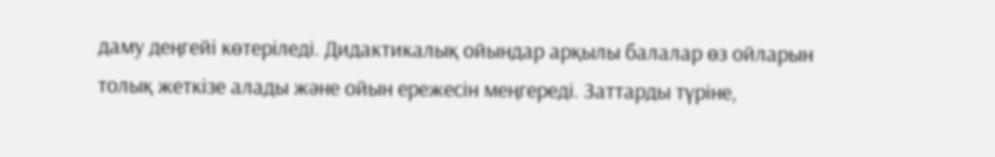даму деңгейі көтеріледі. Дидактикалық ойындар арқылы балалар өз ойларын толық жеткізе алады және ойын ережесін меңгереді. Заттарды түріне,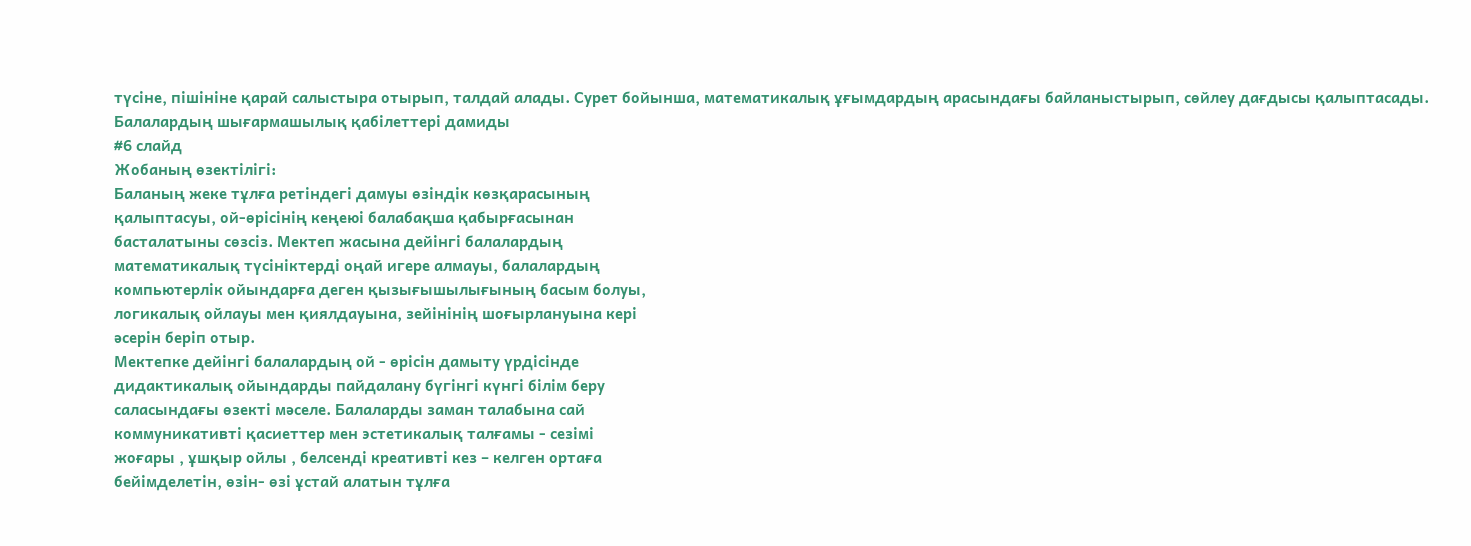түсіне, пішініне қарай салыстыра отырып, талдай алады. Сурет бойынша, математикалық ұғымдардың арасындағы байланыстырып, сөйлеу дағдысы қалыптасады. Балалардың шығармашылық қабілеттері дамиды
#6 слайд
Жобаның өзектілігі:
Баланың жеке тұлға ретіндегі дамуы өзіндік көзқарасының
қалыптасуы, ой-өрісінің кеңеюі балабақша қабырғасынан
басталатыны сөзсіз. Мектеп жасына дейінгі балалардың
математикалық түсініктерді оңай игере алмауы, балалардың
компьютерлік ойындарға деген қызығышылығының басым болуы,
логикалық ойлауы мен қиялдауына, зейінінің шоғырлануына кері
әсерін беріп отыр.
Мектепке дейінгі балалардың ой - өрісін дамыту үрдісінде
дидактикалық ойындарды пайдалану бүгінгі күнгі білім беру
саласындағы өзекті мәселе. Балаларды заман талабына сай
коммуникативті қасиеттер мен эстетикалық талғамы - сезімі
жоғары , ұшқыр ойлы , белсенді креативті кез – келген ортаға
бейімделетін, өзін- өзі ұстай алатын тұлға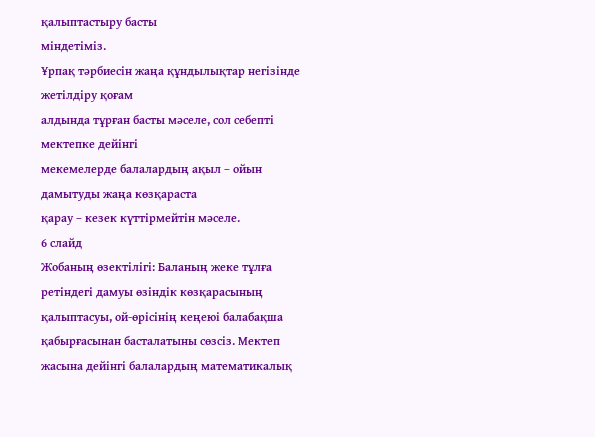қалыптастыру басты
міндетіміз.
Ұрпақ тәрбиесін жаңа құндылықтар негізінде жетілдіру қоғам
алдында тұрған басты мәселе, сол себепті мектепке дейінгі
мекемелерде балалардың ақыл – ойын дамытуды жаңа көзқараста
қарау – кезек күттірмейтін мәселе.
6 слайд
Жобаның өзектілігі: Баланың жеке тұлға ретіндегі дамуы өзіндік көзқарасының қалыптасуы, ой-өрісінің кеңеюі балабақша қабырғасынан басталатыны сөзсіз. Мектеп жасына дейінгі балалардың математикалық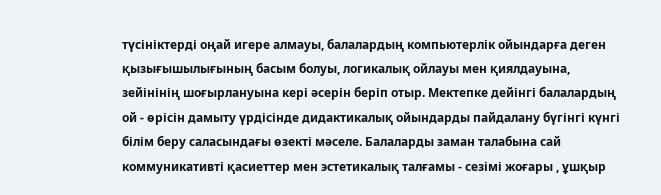түсініктерді оңай игере алмауы, балалардың компьютерлік ойындарға деген қызығышылығының басым болуы, логикалық ойлауы мен қиялдауына, зейінінің шоғырлануына кері әсерін беріп отыр. Мектепке дейінгі балалардың ой - өрісін дамыту үрдісінде дидактикалық ойындарды пайдалану бүгінгі күнгі білім беру саласындағы өзекті мәселе. Балаларды заман талабына сай коммуникативті қасиеттер мен эстетикалық талғамы - сезімі жоғары , ұшқыр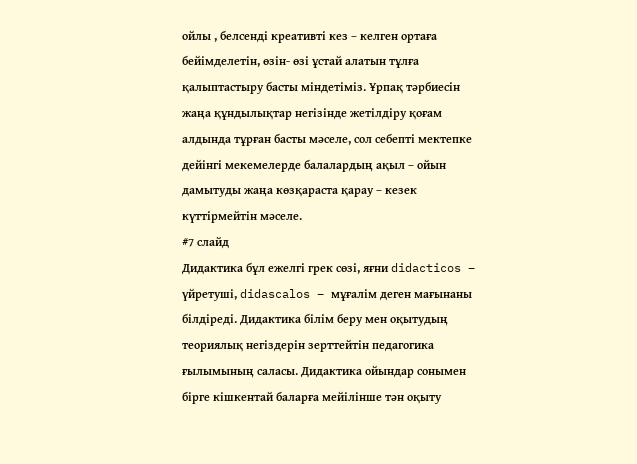ойлы , белсенді креативті кез – келген ортаға бейімделетін, өзін- өзі ұстай алатын тұлға қалыптастыру басты міндетіміз. Ұрпақ тәрбиесін жаңа құндылықтар негізінде жетілдіру қоғам алдында тұрған басты мәселе, сол себепті мектепке дейінгі мекемелерде балалардың ақыл – ойын дамытуды жаңа көзқараста қарау – кезек күттірмейтін мәселе.
#7 слайд
Дидактика бұл ежелгі грек сөзі, яғни didacticos – үйретуші, didascalos – мұғалім деген мағынаны
білдіреді. Дидактика білім беру мен оқытудың теориялық негіздерін зерттейтін педагогика
ғылымының саласы. Дидактика ойындар сонымен бірге кішкентай баларға мейілінше тән оқыту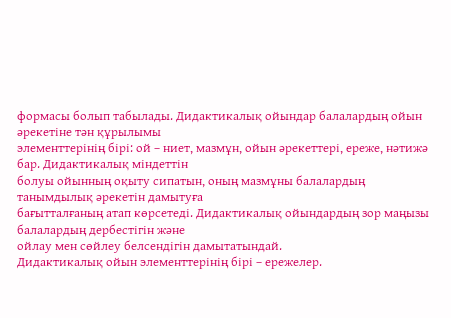формасы болып табылады. Дидактикалық ойындар балалардың ойын әрекетіне тән құрылымы
элементтерінің бірі: ой – ниет, мазмұн, ойын әрекеттері, ереже, нәтижә бар. Дидактикалық міндеттін
болуы ойынның оқыту сипатын, оның мазмұны балалардың танымдылық әрекетін дамытуға
бағытталғаның атап көрсетеді. Дидактикалық ойындардың зор маңызы балалардың дербестігін және
ойлау мен сөйлеу белсендігін дамытатындай.
Дидактикалық ойын элементтерінің бірі – ережелер.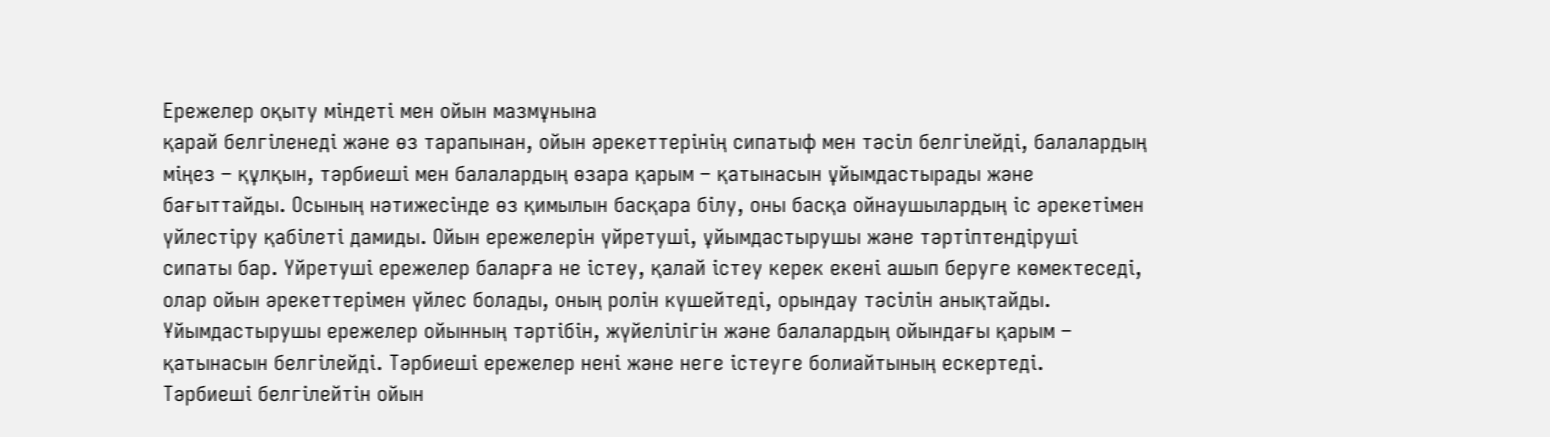Ережелер оқыту міндеті мен ойын мазмұнына
қарай белгіленеді және өз тарапынан, ойын әрекеттерінің сипатыф мен тәсіл белгілейді, балалардың
міңез – құлқын, тәрбиеші мен балалардың өзара қарым – қатынасын ұйымдастырады және
бағыттайды. Осының нәтижесінде өз қимылын басқара білу, оны басқа ойнаушылардың іс әрекетімен
үйлестіру қабілеті дамиды. Ойын ережелерін үйретуші, ұйымдастырушы және тәртіптендіруші
сипаты бар. Үйретуші ережелер баларға не істеу, қалай істеу керек екені ашып беруге көмектеседі,
олар ойын әрекеттерімен үйлес болады, оның ролін күшейтеді, орындау тәсілін анықтайды.
Ұйымдастырушы ережелер ойынның тәртібін, жүйелілігін және балалардың ойындағы қарым –
қатынасын белгілейді. Тәрбиеші ережелер нені және неге істеуге болиайтының ескертеді.
Тәрбиеші белгілейтін ойын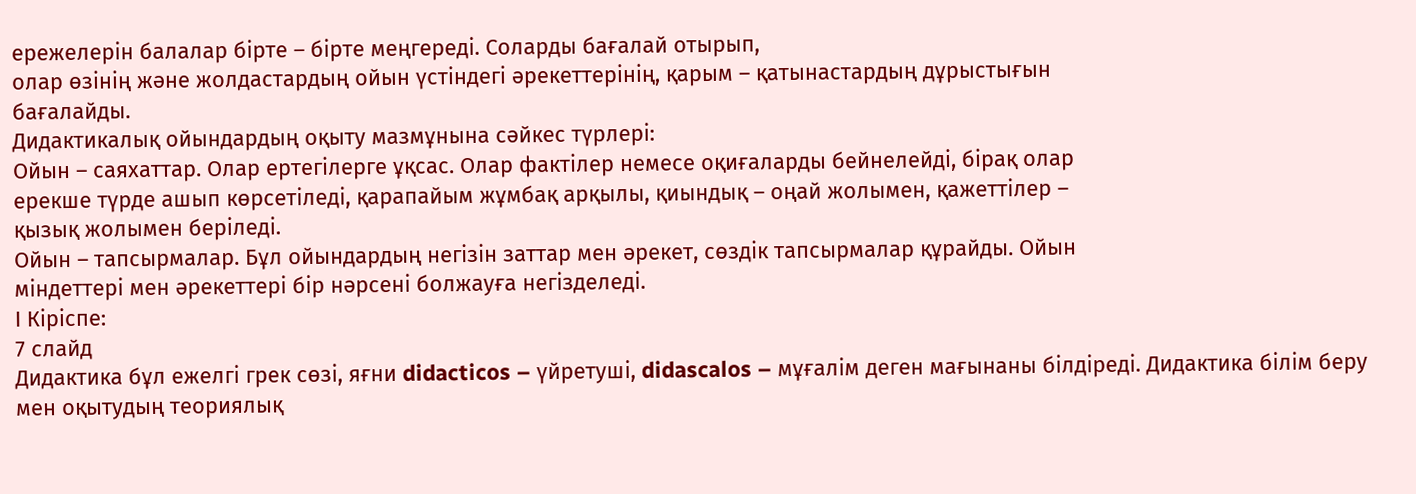ережелерін балалар бірте – бірте меңгереді. Соларды бағалай отырып,
олар өзінің және жолдастардың ойын үстіндегі әрекеттерінің, қарым – қатынастардың дұрыстығын
бағалайды.
Дидактикалық ойындардың оқыту мазмұнына сәйкес түрлері:
Ойын – саяхаттар. Олар ертегілерге ұқсас. Олар фактілер немесе оқиғаларды бейнелейді, бірақ олар
ерекше түрде ашып көрсетіледі, қарапайым жұмбақ арқылы, қиындық – оңай жолымен, қажеттілер –
қызық жолымен беріледі.
Ойын – тапсырмалар. Бұл ойындардың негізін заттар мен әрекет, сөздік тапсырмалар құрайды. Ойын
міндеттері мен әрекеттері бір нәрсені болжауға негізделеді.
І Кіріспе:
7 слайд
Дидактика бұл ежелгі грек сөзі, яғни didacticos – үйретуші, didascalos – мұғалім деген мағынаны білдіреді. Дидактика білім беру мен оқытудың теориялық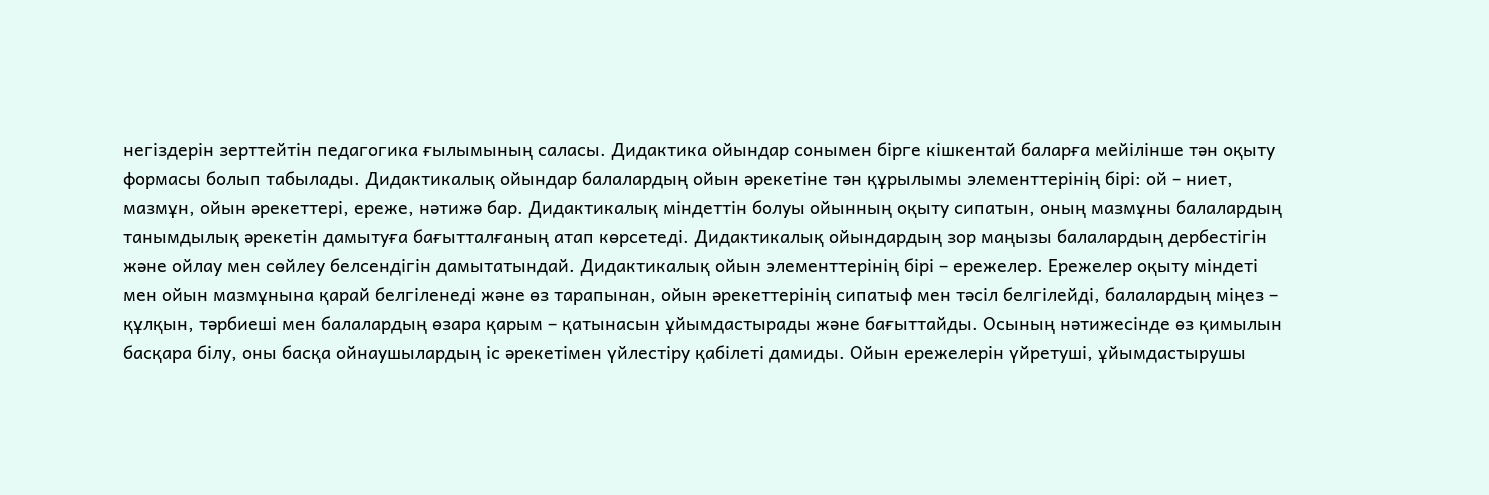негіздерін зерттейтін педагогика ғылымының саласы. Дидактика ойындар сонымен бірге кішкентай баларға мейілінше тән оқыту формасы болып табылады. Дидактикалық ойындар балалардың ойын әрекетіне тән құрылымы элементтерінің бірі: ой – ниет, мазмұн, ойын әрекеттері, ереже, нәтижә бар. Дидактикалық міндеттін болуы ойынның оқыту сипатын, оның мазмұны балалардың танымдылық әрекетін дамытуға бағытталғаның атап көрсетеді. Дидактикалық ойындардың зор маңызы балалардың дербестігін және ойлау мен сөйлеу белсендігін дамытатындай. Дидактикалық ойын элементтерінің бірі – ережелер. Ережелер оқыту міндеті мен ойын мазмұнына қарай белгіленеді және өз тарапынан, ойын әрекеттерінің сипатыф мен тәсіл белгілейді, балалардың міңез – құлқын, тәрбиеші мен балалардың өзара қарым – қатынасын ұйымдастырады және бағыттайды. Осының нәтижесінде өз қимылын басқара білу, оны басқа ойнаушылардың іс әрекетімен үйлестіру қабілеті дамиды. Ойын ережелерін үйретуші, ұйымдастырушы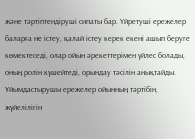және тәртіптендіруші сипаты бар. Үйретуші ережелер баларға не істеу, қалай істеу керек екені ашып беруге көмектеседі, олар ойын әрекеттерімен үйлес болады, оның ролін күшейтеді, орындау тәсілін анықтайды. Ұйымдастырушы ережелер ойынның тәртібін, жүйелілігін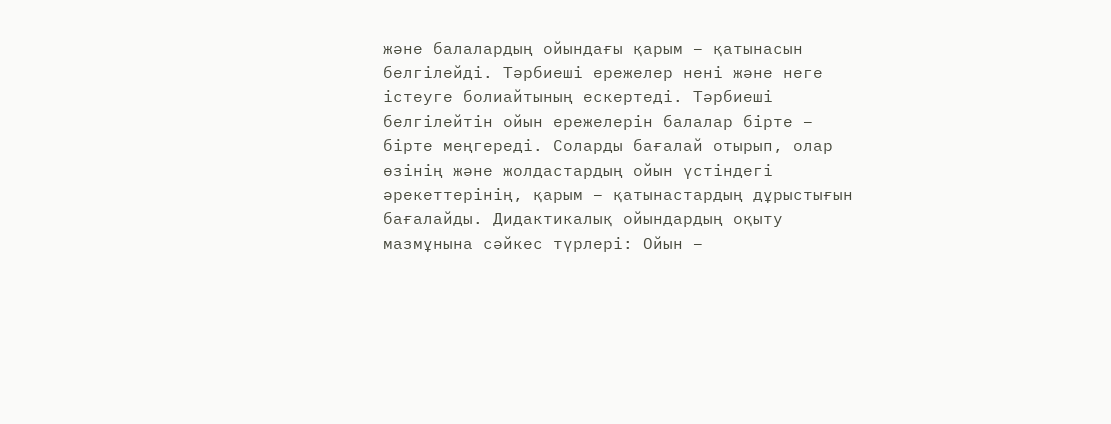және балалардың ойындағы қарым – қатынасын белгілейді. Тәрбиеші ережелер нені және неге істеуге болиайтының ескертеді. Тәрбиеші белгілейтін ойын ережелерін балалар бірте – бірте меңгереді. Соларды бағалай отырып, олар өзінің және жолдастардың ойын үстіндегі әрекеттерінің, қарым – қатынастардың дұрыстығын бағалайды. Дидактикалық ойындардың оқыту мазмұнына сәйкес түрлері: Ойын –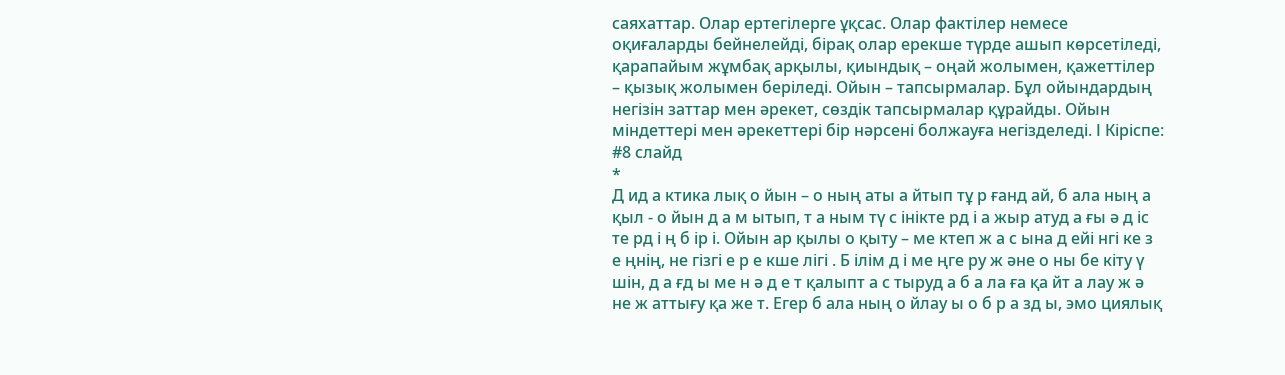саяхаттар. Олар ертегілерге ұқсас. Олар фактілер немесе оқиғаларды бейнелейді, бірақ олар ерекше түрде ашып көрсетіледі, қарапайым жұмбақ арқылы, қиындық – оңай жолымен, қажеттілер – қызық жолымен беріледі. Ойын – тапсырмалар. Бұл ойындардың негізін заттар мен әрекет, сөздік тапсырмалар құрайды. Ойын міндеттері мен әрекеттері бір нәрсені болжауға негізделеді. І Кіріспе:
#8 слайд
*
Д ид а ктика лық о йын – о ның аты а йтып тұ р ғанд ай, б ала ның а қыл - о йын д а м ытып, т а ным тү с інікте рд і а жыр атуд а ғы ә д іс те рд і ң б ір і. Ойын ар қылы о қыту – ме ктеп ж а с ына д ейі нгі ке з е ңнің, не гізгі е р е кше лігі . Б ілім д і ме ңге ру ж әне о ны бе кіту ү шін, д а ғд ы ме н ә д е т қалыпт а с тыруд а б а ла ға қа йт а лау ж ә не ж аттығу қа же т. Егер б ала ның о йлау ы о б р а зд ы, эмо циялық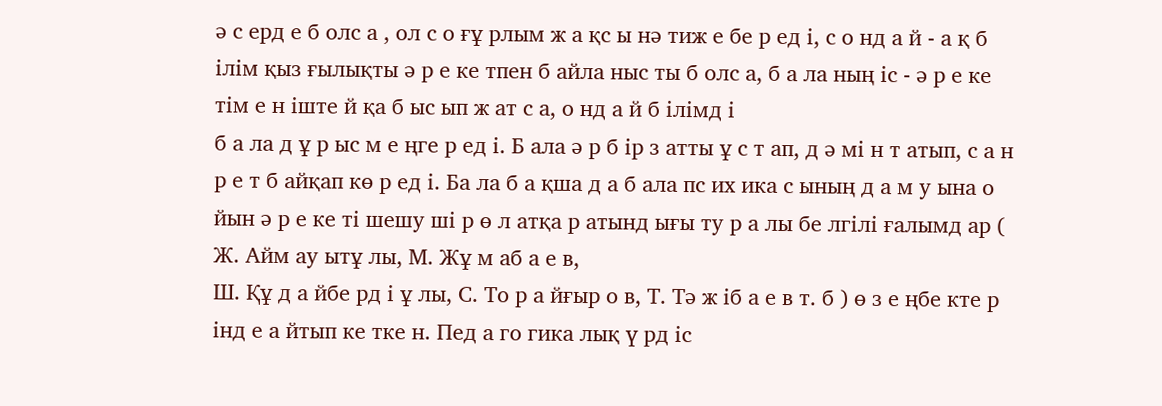ә с ерд е б олс а , ол с о ғұ рлым ж а қс ы нә тиж е бе р ед і, с о нд а й - а қ б ілім қыз ғылықты ә р е ке тпен б айла ныс ты б олс а, б а ла ның іс - ә р е ке тім е н іште й қа б ыс ып ж ат с а, о нд а й б ілімд і
б а ла д ұ р ыс м е ңге р ед і. Б ала ә р б ір з атты ұ с т ап, д ә мі н т атып, с а н р е т б айқап кө р ед і. Ба ла б а қша д а б ала пс их ика с ының д а м у ына о йын ә р е ке ті шешу ші р ө л атқа р атынд ығы ту р а лы бе лгілі ғалымд ар ( Ж. Айм ау ытұ лы, М. Жұ м аб а е в,
Ш. Құ д а йбе рд і ұ лы, С. То р а йғыр о в, Т. Тә ж іб а е в т. б ) ө з е ңбе кте р інд е а йтып ке тке н. Пед а го гика лық ү рд іс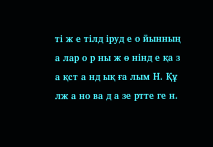ті ж е тілд іруд е о йынның а лар о р ны ж ө нінд е қа з а қст а нд ық ға лым Н. Құ лж а но ва д а зе ртте ге н.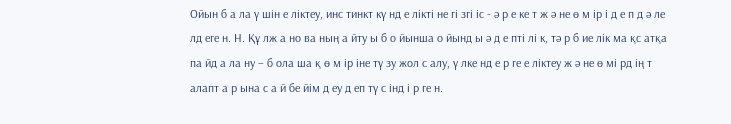Ойын б а ла ү шін е ліктеу, инс тинкт кү нд е лікті не гі згі іс - ә р е ке т ж ә не ө м ір і д е п д ә ле лд еге н. Н. Құ лж а но ва ның а йту ы б о йынша о йынд ы ә д е пті лі к, тә р б ие лік ма қс атқа па йд а ла ну – б ола ша қ ө м ір іне тү зу жол с алу, ү лке нд е р ге е ліктеу ж ә не ө мі рд ің т алапт а р ына с а й бе йім д еу д еп тү с інд і р ге н.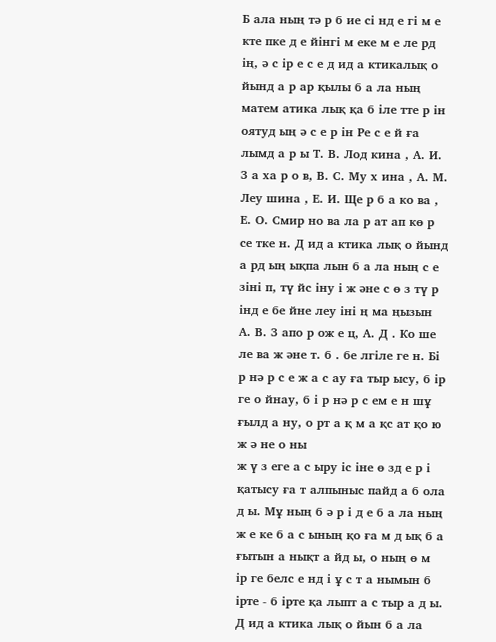Б ала ның тә р б ие сі нд е гі м е кте пке д е йінгі м еке м е ле рд ің, ә с ір е с е д ид а ктикалық о йынд а р ар қылы б а ла ның матем атика лық қа б іле тте р ін оятуд ың ә с е р ін Ре с е й ға лымд а р ы Т. В. Лод кина , А. И. З а ха р о в, В. С. Му х ина , А. М. Леу шина , Е. И. Ще р б а ко ва , Е. О. Смир но ва ла р ат ап кө р се тке н. Д ид а ктика лық о йынд а рд ың ықпа лын б а ла ның с е зіні п, тү йс іну і ж әне с ө з тү р інд е бе йне леу іні ң ма ңызын А. В. З апо р ож е ц, А. Д . Ко ше ле ва ж әне т. б . бе лгіле ге н. Бі р нә р с е ж а с ау ға тыр ысу, б ір ге о йнау, б і р нә р с ем е н шұ ғылд а ну, о рт а қ м а қс ат қо ю ж ә не о ны
ж ү з еге а с ыру іс іне ө зд е р і қатысу ға т алпыныс пайд а б ола д ы. Мұ ның б ә р і д е б а ла ның ж е ке б а с ының қо ға м д ық б а ғытын а нықт а йд ы, о ның ө м ір ге белс е нд і ұ с т а нымын б ірте - б ірте қа лыпт а с тыр а д ы. Д ид а ктика лық о йын б а ла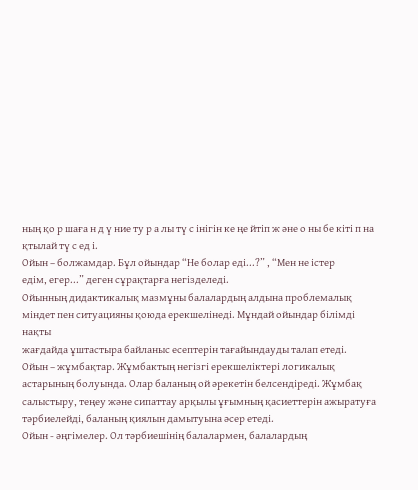ның қо р шаға н д ү ние ту р а лы тү с інігін ке ңе йтіп ж әне о ны бе кіті п на қтылай тү с ед і.
Ойын – болжамдар. Бұл ойындар “Не болар еді...?” , “Мен не істер
едім, егер...” деген сұрақтарға негізделеді.
Ойынның дидактикалық мазмұны балалардың алдына проблемалық
міндет пен ситуацияны қоюда ерекшелінеді. Мұндай ойындар білімді нақты
жағдайда ұштастыра байланыс есептерін тағайындауды талап етеді.
Ойын – жұмбақтар. Жұмбактың негізгі ерекшеліктері логикалық
астарының болуында. Олар баланың ой әрекетін белсендіреді. Жұмбақ
салыстыру, теңеу және сипаттау арқылы ұғымның қасиеттерін ажыратуға
тәрбиелейді, баланың қиялын дамытуына әсер етеді.
Ойын - әңгімелер. Ол тәрбиешінің балалармен, балалардың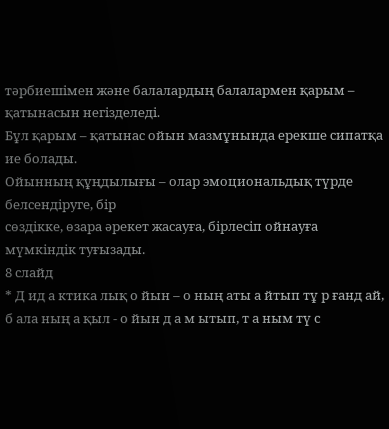тәрбиешімен және балалардың балалармен қарым – қатынасын негізделеді.
Бұл қарым – қатынас ойын мазмұнында ерекше сипатқа ие болады.
Ойынның құңдылығы – олар эмоциональдық түрде белсендіруге, бір
сөздікке, өзара әрекет жасауға, бірлесіп ойнауға мүмкіндік туғызады.
8 слайд
* Д ид а ктика лық о йын – о ның аты а йтып тұ р ғанд ай, б ала ның а қыл - о йын д а м ытып, т а ным тү с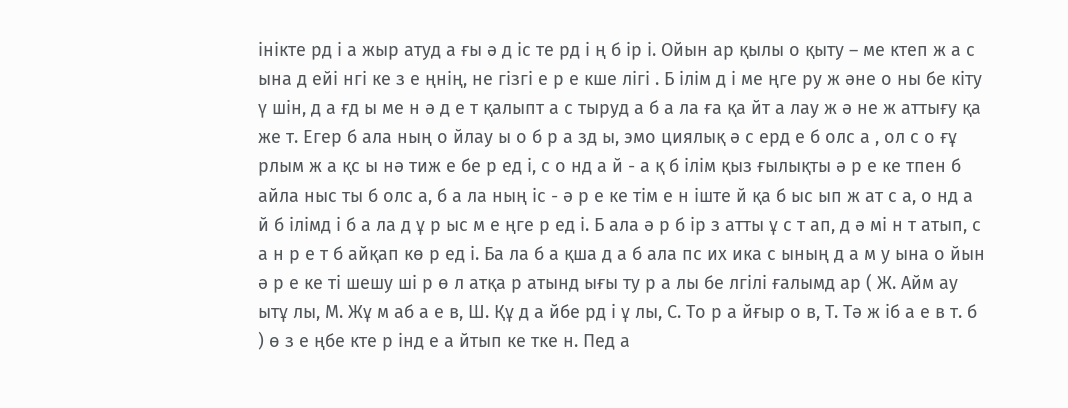інікте рд і а жыр атуд а ғы ә д іс те рд і ң б ір і. Ойын ар қылы о қыту – ме ктеп ж а с ына д ейі нгі ке з е ңнің, не гізгі е р е кше лігі . Б ілім д і ме ңге ру ж әне о ны бе кіту ү шін, д а ғд ы ме н ә д е т қалыпт а с тыруд а б а ла ға қа йт а лау ж ә не ж аттығу қа же т. Егер б ала ның о йлау ы о б р а зд ы, эмо циялық ә с ерд е б олс а , ол с о ғұ рлым ж а қс ы нә тиж е бе р ед і, с о нд а й - а қ б ілім қыз ғылықты ә р е ке тпен б айла ныс ты б олс а, б а ла ның іс - ә р е ке тім е н іште й қа б ыс ып ж ат с а, о нд а й б ілімд і б а ла д ұ р ыс м е ңге р ед і. Б ала ә р б ір з атты ұ с т ап, д ә мі н т атып, с а н р е т б айқап кө р ед і. Ба ла б а қша д а б ала пс их ика с ының д а м у ына о йын ә р е ке ті шешу ші р ө л атқа р атынд ығы ту р а лы бе лгілі ғалымд ар ( Ж. Айм ау ытұ лы, М. Жұ м аб а е в, Ш. Құ д а йбе рд і ұ лы, С. То р а йғыр о в, Т. Тә ж іб а е в т. б ) ө з е ңбе кте р інд е а йтып ке тке н. Пед а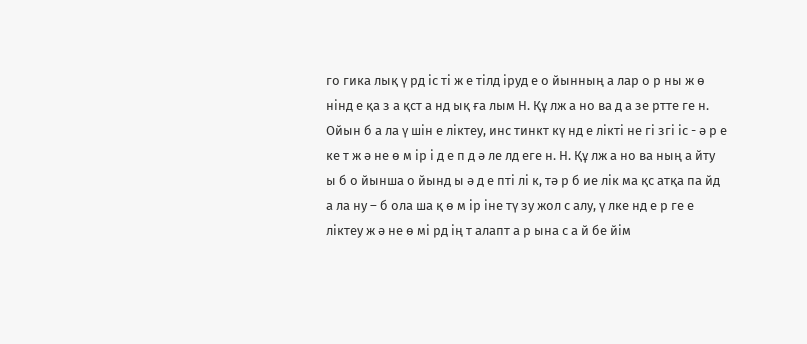го гика лық ү рд іс ті ж е тілд іруд е о йынның а лар о р ны ж ө нінд е қа з а қст а нд ық ға лым Н. Құ лж а но ва д а зе ртте ге н. Ойын б а ла ү шін е ліктеу, инс тинкт кү нд е лікті не гі згі іс - ә р е ке т ж ә не ө м ір і д е п д ә ле лд еге н. Н. Құ лж а но ва ның а йту ы б о йынша о йынд ы ә д е пті лі к, тә р б ие лік ма қс атқа па йд а ла ну – б ола ша қ ө м ір іне тү зу жол с алу, ү лке нд е р ге е ліктеу ж ә не ө мі рд ің т алапт а р ына с а й бе йім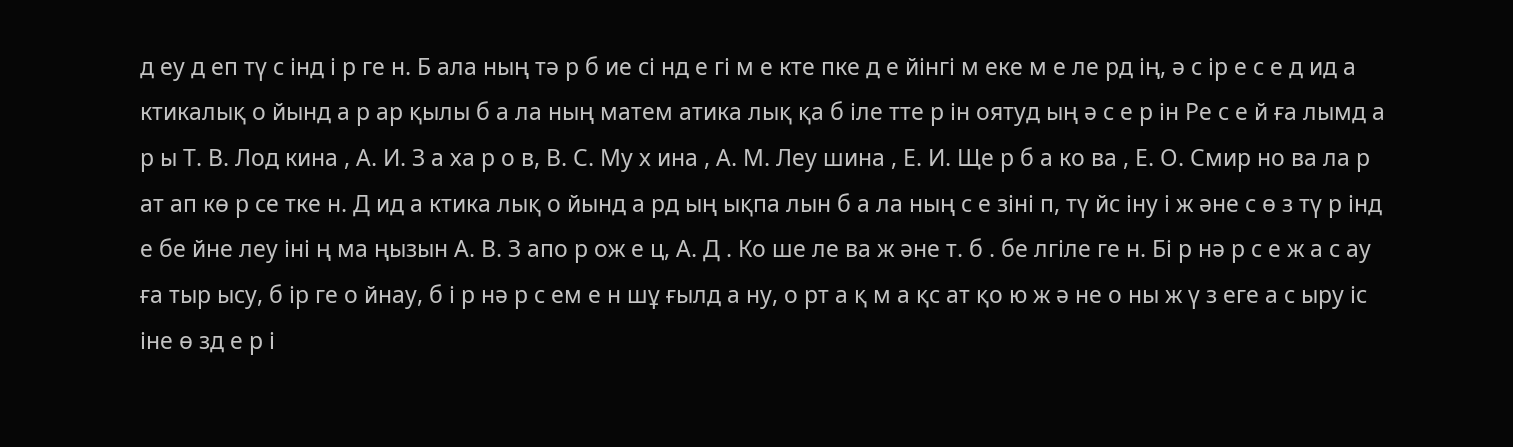д еу д еп тү с інд і р ге н. Б ала ның тә р б ие сі нд е гі м е кте пке д е йінгі м еке м е ле рд ің, ә с ір е с е д ид а ктикалық о йынд а р ар қылы б а ла ның матем атика лық қа б іле тте р ін оятуд ың ә с е р ін Ре с е й ға лымд а р ы Т. В. Лод кина , А. И. З а ха р о в, В. С. Му х ина , А. М. Леу шина , Е. И. Ще р б а ко ва , Е. О. Смир но ва ла р ат ап кө р се тке н. Д ид а ктика лық о йынд а рд ың ықпа лын б а ла ның с е зіні п, тү йс іну і ж әне с ө з тү р інд е бе йне леу іні ң ма ңызын А. В. З апо р ож е ц, А. Д . Ко ше ле ва ж әне т. б . бе лгіле ге н. Бі р нә р с е ж а с ау ға тыр ысу, б ір ге о йнау, б і р нә р с ем е н шұ ғылд а ну, о рт а қ м а қс ат қо ю ж ә не о ны ж ү з еге а с ыру іс іне ө зд е р і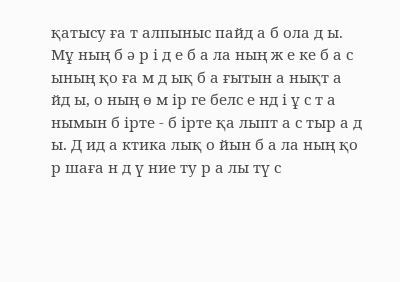қатысу ға т алпыныс пайд а б ола д ы. Мұ ның б ә р і д е б а ла ның ж е ке б а с ының қо ға м д ық б а ғытын а нықт а йд ы, о ның ө м ір ге белс е нд і ұ с т а нымын б ірте - б ірте қа лыпт а с тыр а д ы. Д ид а ктика лық о йын б а ла ның қо р шаға н д ү ние ту р а лы тү с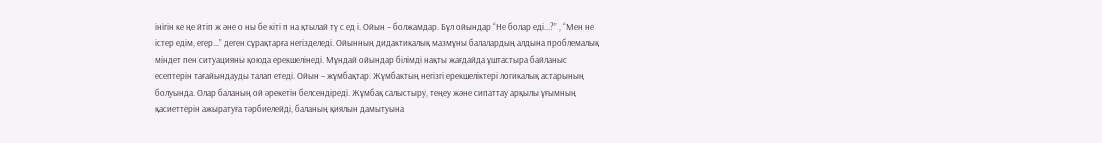інігін ке ңе йтіп ж әне о ны бе кіті п на қтылай тү с ед і. Ойын – болжамдар. Бұл ойындар “Не болар еді...?” , “Мен не істер едім, егер...” деген сұрақтарға негізделеді. Ойынның дидактикалық мазмұны балалардың алдына проблемалық міндет пен ситуацияны қоюда ерекшелінеді. Мұндай ойындар білімді нақты жағдайда ұштастыра байланыс есептерін тағайындауды талап етеді. Ойын – жұмбақтар. Жұмбактың негізгі ерекшеліктері логикалық астарының болуында. Олар баланың ой әрекетін белсендіреді. Жұмбақ салыстыру, теңеу және сипаттау арқылы ұғымның қасиеттерін ажыратуға тәрбиелейді, баланың қиялын дамытуына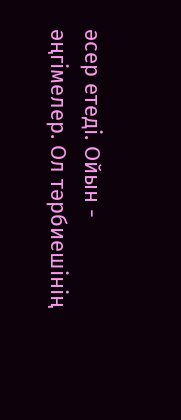әсер етеді. Ойын - әңгімелер. Ол тәрбиешінің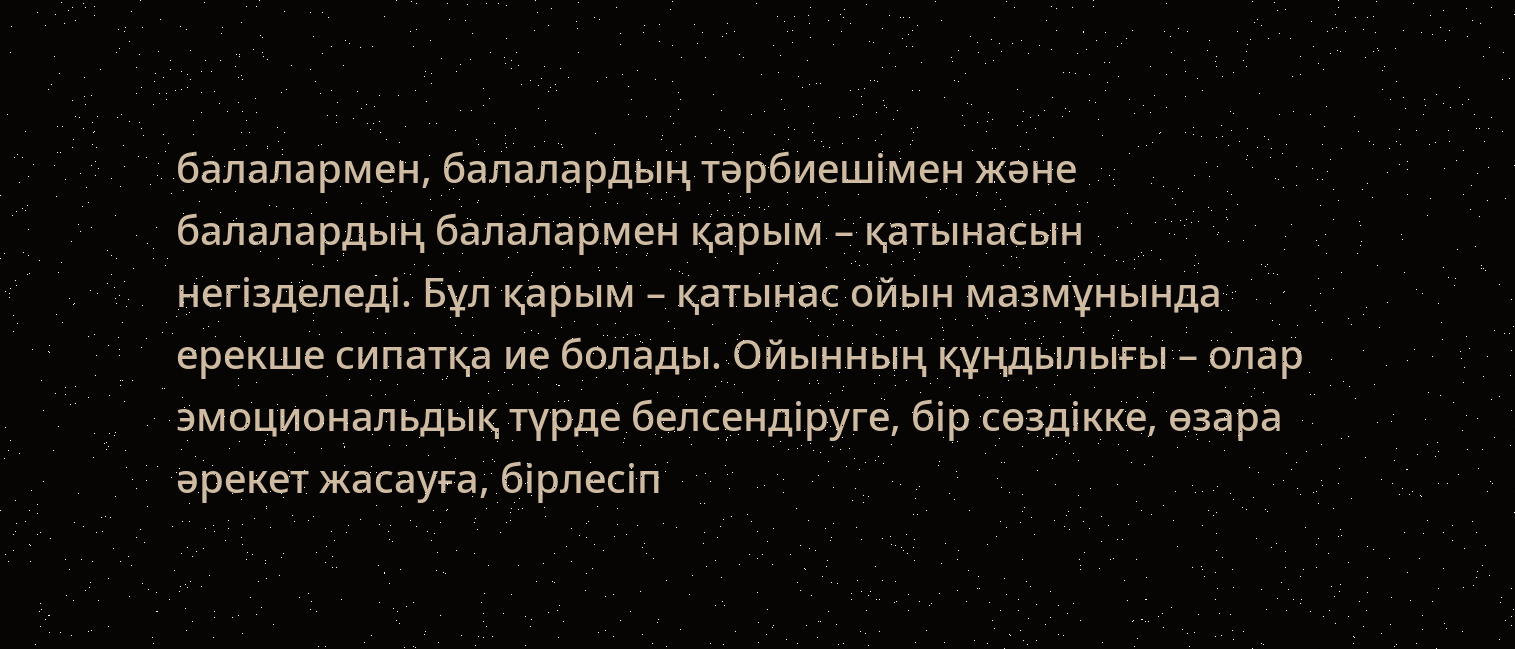балалармен, балалардың тәрбиешімен және балалардың балалармен қарым – қатынасын негізделеді. Бұл қарым – қатынас ойын мазмұнында ерекше сипатқа ие болады. Ойынның құңдылығы – олар эмоциональдық түрде белсендіруге, бір сөздікке, өзара әрекет жасауға, бірлесіп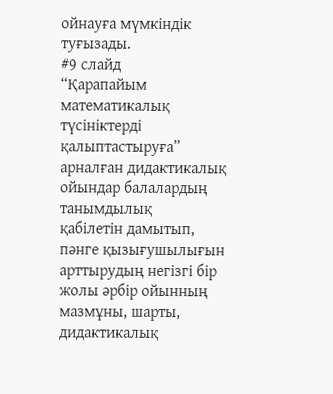ойнауға мүмкіндік туғызады.
#9 слайд
“Қарапайым математикалық түсініктерді қалыптастыруға”
арналған дидактикалық ойындар балалардың танымдылық
қабілетін дамытып, пәнге қызығушылығын арттырудың негізгі бір
жолы әрбір ойынның мазмұны, шарты, дидактикалық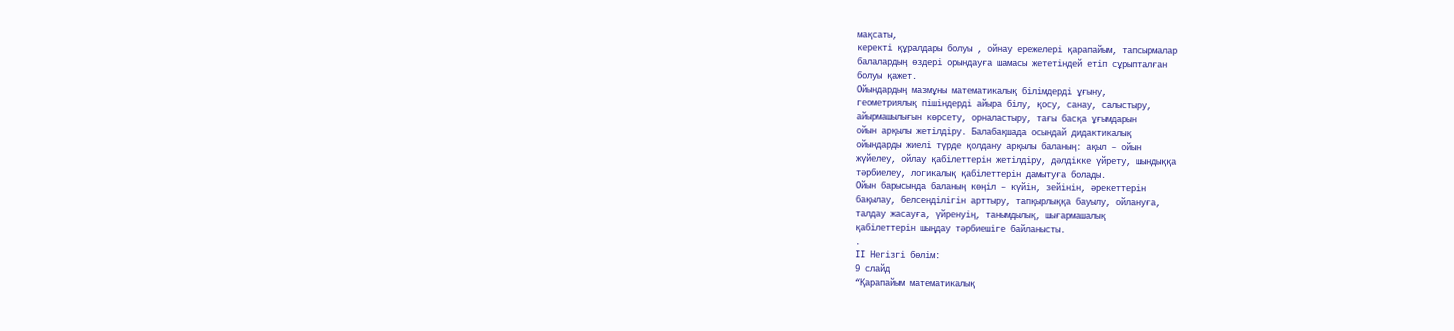мақсаты,
керекті құралдары болуы , ойнау ережелері қарапайым, тапсырмалар
балалардың өздері орындауға шамасы жететіндей етіп сұрыпталған
болуы қажет.
Ойындардың мазмұны математикалық білімдерді ұғыну,
геометриялық пішіндерді айыра білу, қосу, санау, салыстыру,
айырмашылығын көрсету, орналастыру, тағы басқа ұғымдарын
ойын арқылы жетілдіру. Балабақшада осындай дидактикалық
ойындарды жиелі түрде қолдану арқылы баланың: ақыл – ойын
жүйелеу, ойлау қабілеттерін жетілдіру, дәлдікке үйрету, шындыққа
тәрбиелеу, логикалық қабілеттерін дамытуға болады.
Ойын барысында баланың көңіл – күйін, зейінін, әрекеттерін
бақылау, белсенділігін арттыру, тапқырлыққа бауылу, ойлануға,
талдау жасауға, үйренуің, танымдылық, шығармашалық
қабілеттерін шыңдау тәрбиешіге байланысты.
.
ІІ Негізгі бөлім:
9 слайд
“Қарапайым математикалық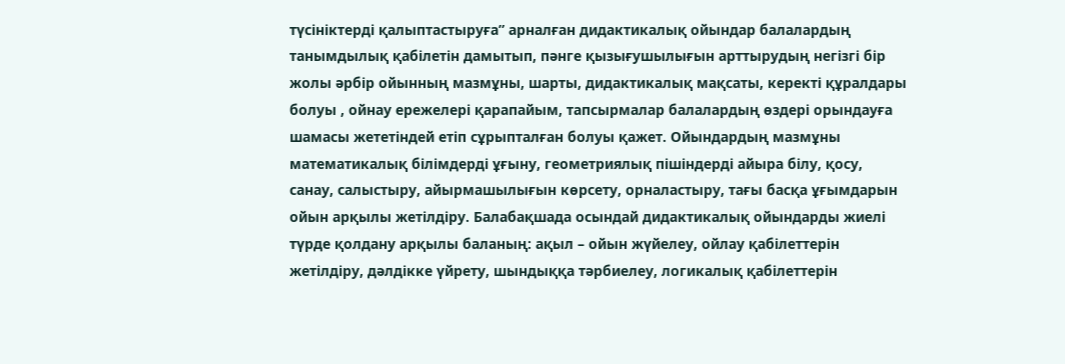түсініктерді қалыптастыруға” арналған дидактикалық ойындар балалардың танымдылық қабілетін дамытып, пәнге қызығушылығын арттырудың негізгі бір жолы әрбір ойынның мазмұны, шарты, дидактикалық мақсаты, керекті құралдары болуы , ойнау ережелері қарапайым, тапсырмалар балалардың өздері орындауға шамасы жететіндей етіп сұрыпталған болуы қажет. Ойындардың мазмұны математикалық білімдерді ұғыну, геометриялық пішіндерді айыра білу, қосу, санау, салыстыру, айырмашылығын көрсету, орналастыру, тағы басқа ұғымдарын ойын арқылы жетілдіру. Балабақшада осындай дидактикалық ойындарды жиелі түрде қолдану арқылы баланың: ақыл – ойын жүйелеу, ойлау қабілеттерін жетілдіру, дәлдікке үйрету, шындыққа тәрбиелеу, логикалық қабілеттерін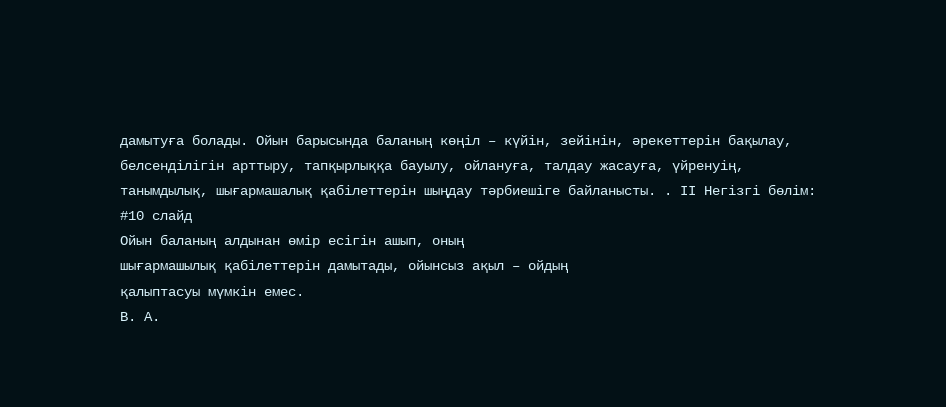дамытуға болады. Ойын барысында баланың көңіл – күйін, зейінін, әрекеттерін бақылау, белсенділігін арттыру, тапқырлыққа бауылу, ойлануға, талдау жасауға, үйренуің, танымдылық, шығармашалық қабілеттерін шыңдау тәрбиешіге байланысты. . ІІ Негізгі бөлім:
#10 слайд
Ойын баланың алдынан өмір есігін ашып, оның
шығармашылық қабілеттерін дамытады, ойынсыз ақыл – ойдың
қалыптасуы мүмкін емес.
В. А.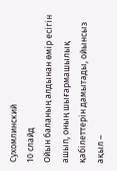Сухомлинский
10 слайд
Ойын баланың алдынан өмір есігін ашып, оның шығармашылық қабілеттерін дамытады, ойынсыз ақыл –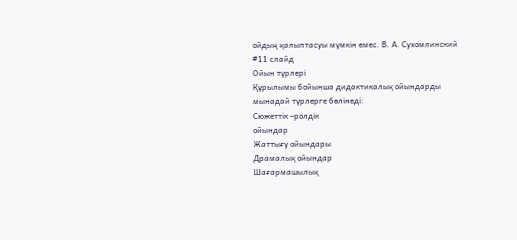ойдың қалыптасуы мүмкін емес. В. А. Сухомлинский
#11 слайд
Ойын түрлері
Құрылымы бойынша дидактикалық ойындарды
мынадай түрлерге бөлінеді:
Сюжеттік –ролдік
ойындар
Жаттығу ойындары
Драмалық ойындар
Шағармашылық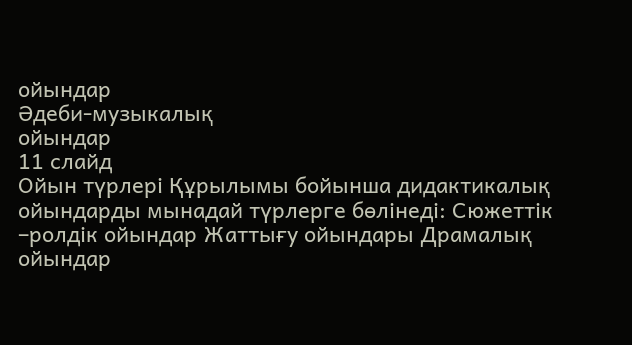ойындар
Әдеби-музыкалық
ойындар
11 слайд
Ойын түрлері Құрылымы бойынша дидактикалық ойындарды мынадай түрлерге бөлінеді: Сюжеттік –ролдік ойындар Жаттығу ойындары Драмалық ойындар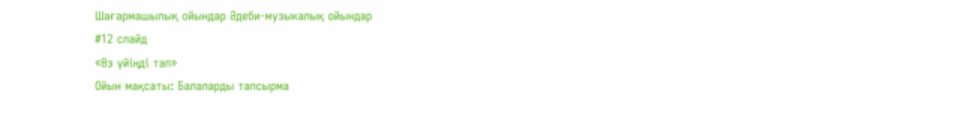Шағармашылық ойындар Әдеби-музыкалық ойындар
#12 слайд
«Өз үйiңдi тап»
Ойын мақсаты: Балаларды тапсырма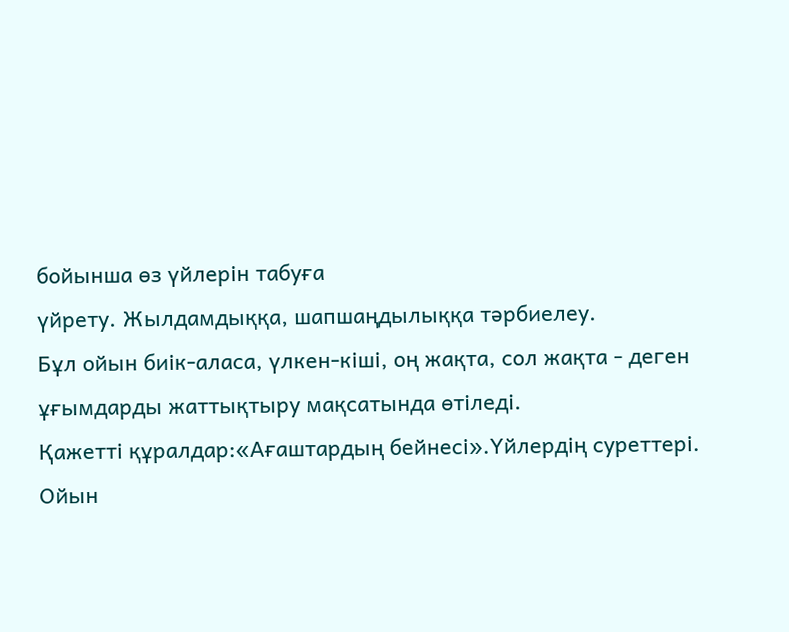бойынша өз үйлерін табуға
үйрету. Жылдамдыққа, шапшаңдылыққа тәрбиелеу.
Бұл ойын биiк-аласа, үлкен-кiшi, оң жақта, сол жақта - деген
ұғымдарды жаттықтыру мақсатында өтiледi.
Қажетті құралдар:«Ағаштардың бейнесі».Үйлердің суреттері.
Ойын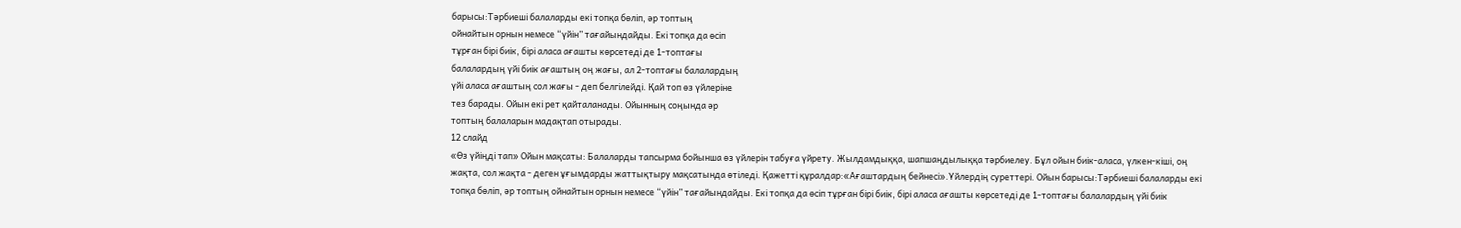барысы:Тәрбиешi балаларды екi топқа бөлiп, әр топтың
ойнайтын орнын немесе “үйiн” тағайындайды. Екi топқа да өсiп
тұрған бiрi биiк, бiрi аласа ағашты көрсетедi де 1-топтағы
балалардың үйi биiк ағаштың оң жағы, ал 2-топтағы балалардың
үйi аласа ағаштың сол жағы - деп белгiлейдi. Қай топ өз үйлерiне
тез барады. Ойын екi рет қайталанады. Ойынның соңында әр
топтың балаларын мадақтап отырады.
12 слайд
«Өз үйiңдi тап» Ойын мақсаты: Балаларды тапсырма бойынша өз үйлерін табуға үйрету. Жылдамдыққа, шапшаңдылыққа тәрбиелеу. Бұл ойын биiк-аласа, үлкен-кiшi, оң жақта, сол жақта - деген ұғымдарды жаттықтыру мақсатында өтiледi. Қажетті құралдар:«Ағаштардың бейнесі».Үйлердің суреттері. Ойын барысы:Тәрбиешi балаларды екi топқа бөлiп, әр топтың ойнайтын орнын немесе “үйiн” тағайындайды. Екi топқа да өсiп тұрған бiрi биiк, бiрi аласа ағашты көрсетедi де 1-топтағы балалардың үйi биiк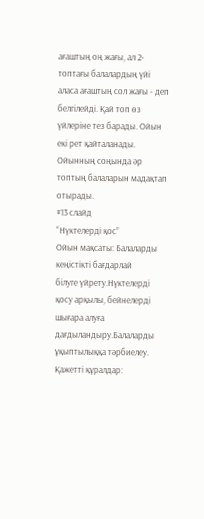ағаштың оң жағы, ал 2-топтағы балалардың үйi аласа ағаштың сол жағы - деп белгiлейдi. Қай топ өз үйлерiне тез барады. Ойын екi рет қайталанады. Ойынның соңында әр топтың балаларын мадақтап отырады.
#13 слайд
“Нүктелердi қос”
Ойын мақсаты: Балаларды кеңістікті бағдарлай
білуге үйрету.Нүктелерді қосу арқылы, бейнелерді шығара алуға
дағдыландыру.Балаларды ұқыптылыққа тәрбиелеу.
Қажетті құралдар: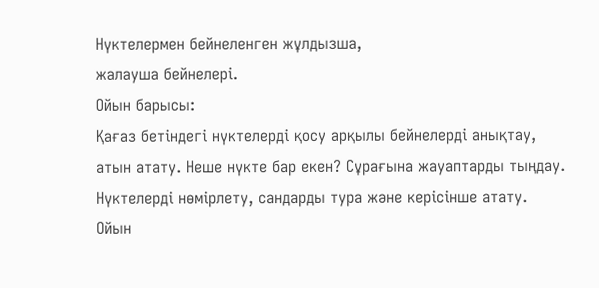Нүктелермен бейнеленген жұлдызша,
жалауша бейнелерi.
Ойын барысы:
Қағаз бетiндегi нүктелердi қосу арқылы бейнелердi анықтау,
атын атату. Неше нүкте бар екен? Сұрағына жауаптарды тыңдау.
Нүктелердi нөмiрлету, сандарды тура және керiсiнше атату.
Ойын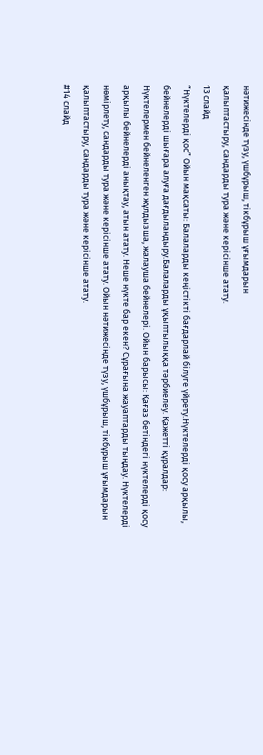нәтижесiнде түзу, үшбұрыш, тiкбұрыш ұғымдарын
қалыптастыру, сандарды тура және керiсiнше атату.
13 слайд
“Нүктелердi қос” Ойын мақсаты: Балаларды кеңістікті бағдарлай білуге үйрету.Нүктелерді қосу арқылы, бейнелерді шығара алуға дағдыландыру.Балаларды ұқыптылыққа тәрбиелеу. Қажетті құралдар: Нүктелермен бейнеленген жұлдызша, жалауша бейнелерi. Ойын барысы: Қағаз бетiндегi нүктелердi қосу арқылы бейнелердi анықтау, атын атату. Неше нүкте бар екен? Сұрағына жауаптарды тыңдау. Нүктелердi нөмiрлету, сандарды тура және керiсiнше атату. Ойын нәтижесiнде түзу, үшбұрыш, тiкбұрыш ұғымдарын қалыптастыру, сандарды тура және керiсiнше атату.
#14 слайд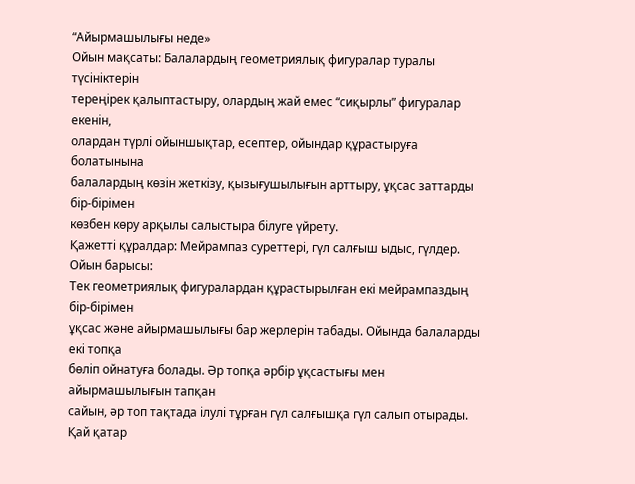“Айырмашылығы неде»
Ойын мақсаты: Балалардың геометриялық фигуралар туралы түсiнiктерiн
тереңiрек қалыптастыру, олардың жай емес “сиқырлы” фигуралар екенiн,
олардан түрлi ойыншықтар, есептер, ойындар құрастыруға болатынына
балалардың көзiн жеткiзу, қызығушылығын арттыру, ұқсас заттарды бiр-бiрiмен
көзбен көру арқылы салыстыра бiлуге үйрету.
Қажеттi құралдар: Мейрампаз суреттерi, гүл салғыш ыдыс, гүлдер.
Ойын барысы:
Тек геометриялық фигуралардан құрастырылған екi мейрампаздың бiр-бiрiмен
ұқсас және айырмашылығы бар жерлерiн табады. Ойында балаларды екi топқа
бөлiп ойнатуға болады. Әр топқа әрбiр ұқсастығы мен айырмашылығын тапқан
сайын, әр топ тақтада iлулi тұрған гүл салғышқа гүл салып отырады. Қай қатар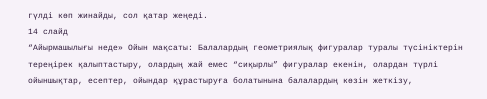гүлдi көп жинайды, сол қатар жеңедi.
14 слайд
“Айырмашылығы неде» Ойын мақсаты: Балалардың геометриялық фигуралар туралы түсiнiктерiн тереңiрек қалыптастыру, олардың жай емес “сиқырлы” фигуралар екенiн, олардан түрлi ойыншықтар, есептер, ойындар құрастыруға болатынына балалардың көзiн жеткiзу,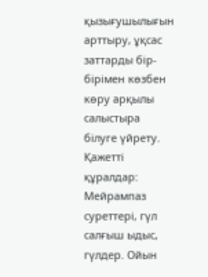қызығушылығын арттыру, ұқсас заттарды бiр-бiрiмен көзбен көру арқылы салыстыра бiлуге үйрету. Қажеттi құралдар: Мейрампаз суреттерi, гүл салғыш ыдыс, гүлдер. Ойын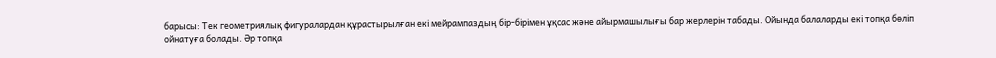барысы: Тек геометриялық фигуралардан құрастырылған екi мейрампаздың бiр-бiрiмен ұқсас және айырмашылығы бар жерлерiн табады. Ойында балаларды екi топқа бөлiп ойнатуға болады. Әр топқа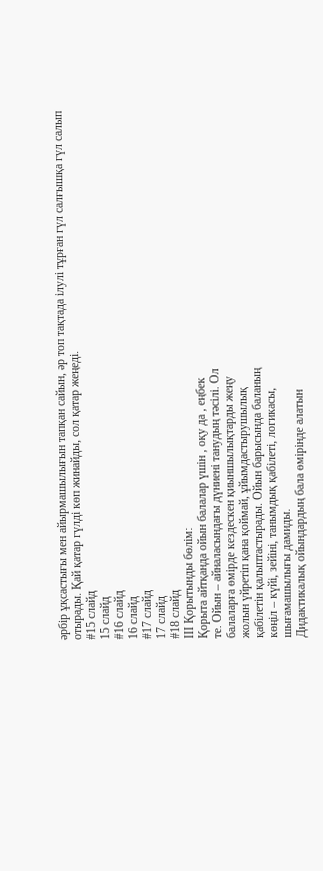әрбiр ұқсастығы мен айырмашылығын тапқан сайын, әр топ тақтада iлулi тұрған гүл салғышқа гүл салып отырады. Қай қатар гүлдi көп жинайды, сол қатар жеңедi.
#15 слайд
15 слайд
#16 слайд
16 слайд
#17 слайд
17 слайд
#18 слайд
ІІІ Қорытынды бөлім:
Қорыта айтқанда ойын балалар үшін , оқу да , еңбек
те. Ойын – айналасындағы дүниені танудың тәсілі. Ол
балаларға өмірде кездескен қиыншылықтарды жеңу
жолын үйретіп қана қоймай, ұйымдастырушылық
қабілетін қалыптастырады. Ойын барысында баланың
көңіл – күйі, зейіні, танымдық қабілеті, логикасы,
шығамашылығы дамиды.
Дидактикалық ойындардың бала өмірінде алатын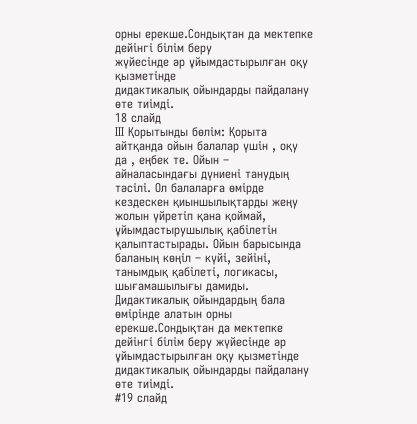орны ерекше.Сондықтан да мектепке дейінгі білім беру
жүйесінде әр ұйымдастырылған оқу қызметінде
дидактикалық ойындарды пайдалану өте тиімді.
18 слайд
ІІІ Қорытынды бөлім: Қорыта айтқанда ойын балалар үшін , оқу да , еңбек те. Ойын – айналасындағы дүниені танудың тәсілі. Ол балаларға өмірде кездескен қиыншылықтарды жеңу жолын үйретіп қана қоймай, ұйымдастырушылық қабілетін қалыптастырады. Ойын барысында баланың көңіл – күйі, зейіні, танымдық қабілеті, логикасы, шығамашылығы дамиды. Дидактикалық ойындардың бала өмірінде алатын орны ерекше.Сондықтан да мектепке дейінгі білім беру жүйесінде әр ұйымдастырылған оқу қызметінде дидактикалық ойындарды пайдалану өте тиімді.
#19 слайд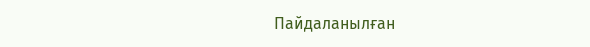Пайдаланылған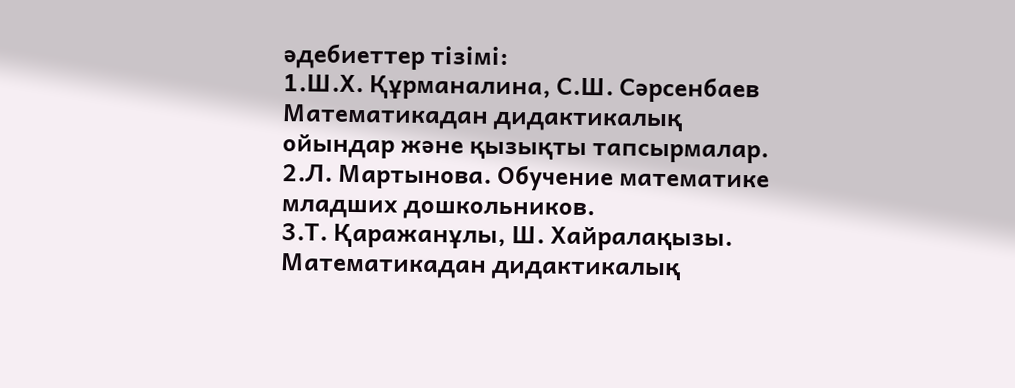әдебиеттер тізімі:
1.Ш.Х. Құрманалина, С.Ш. Сәрсенбаев Математикадан дидактикалық
ойындар және қызықты тапсырмалар.
2.Л. Мартынова. Обучение математике младших дошкольников.
3.Т. Қаражанұлы, Ш. Хайралақызы. Математикадан дидактикалық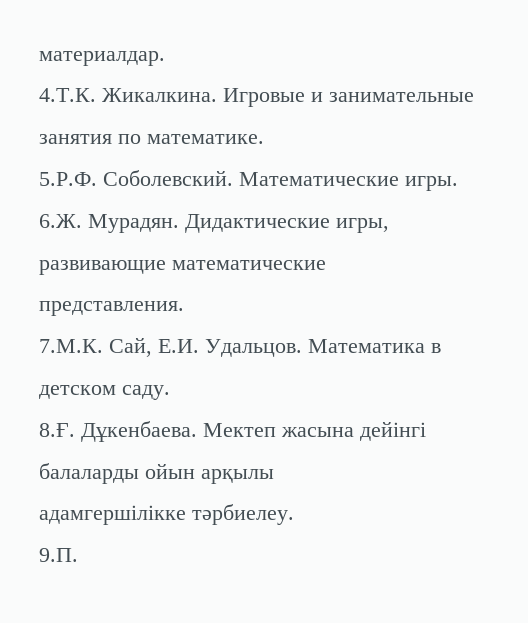материалдар.
4.Т.К. Жикалкина. Игровые и занимательные занятия по математике.
5.Р.Ф. Соболевский. Математические игры.
6.Ж. Мурадян. Дидактические игры, развивающие математические
представления.
7.М.К. Сай, Е.И. Удальцов. Математика в детском саду.
8.Ғ. Дұкенбаева. Мектеп жасына дейінгі балаларды ойын арқылы
адамгершілікке тәрбиелеу.
9.П.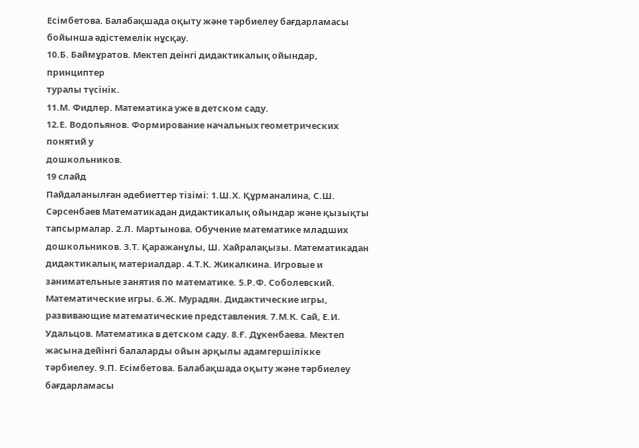Есімбетова. Балабақшада оқыту және тәрбиелеу бағдарламасы
бойынша әдістемелік нұсқау.
10.Б. Баймұратов. Мектеп деінгі дидактикалық ойындар, принциптер
туралы түсінік.
11.М. Фидлер. Математика уже в детском саду.
12.Е. Водопьянов. Формирование начальных геометрических понятий у
дошкольников.
19 слайд
Пайдаланылған әдебиеттер тізімі: 1.Ш.Х. Құрманалина, С.Ш. Сәрсенбаев Математикадан дидактикалық ойындар және қызықты тапсырмалар. 2.Л. Мартынова. Обучение математике младших дошкольников. 3.Т. Қаражанұлы, Ш. Хайралақызы. Математикадан дидактикалық материалдар. 4.Т.К. Жикалкина. Игровые и занимательные занятия по математике. 5.Р.Ф. Соболевский. Математические игры. 6.Ж. Мурадян. Дидактические игры, развивающие математические представления. 7.М.К. Сай, Е.И. Удальцов. Математика в детском саду. 8.Ғ. Дұкенбаева. Мектеп жасына дейінгі балаларды ойын арқылы адамгершілікке тәрбиелеу. 9.П. Есімбетова. Балабақшада оқыту және тәрбиелеу бағдарламасы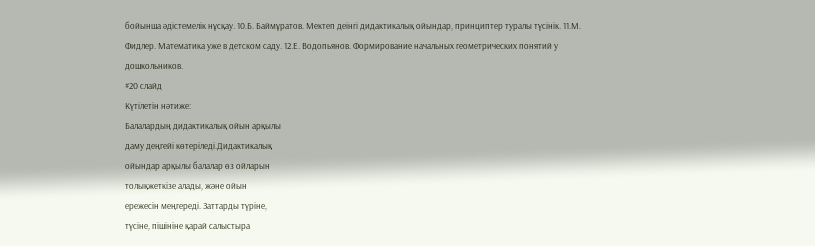бойынша әдістемелік нұсқау. 10.Б. Баймұратов. Мектеп деінгі дидактикалық ойындар, принциптер туралы түсінік. 11.М. Фидлер. Математика уже в детском саду. 12.Е. Водопьянов. Формирование начальных геометрических понятий у дошкольников.
#20 слайд
Күтілетін нәтиже:
Балалардың дидактикалық ойын арқылы
даму деңгейі көтеріледі.Дидактикалық
ойындар арқылы балалар өз ойларын
толықжеткізе алады, және ойын
ережесін меңгереді. Заттарды түріне,
түсіне, пішініне қарай салыстыра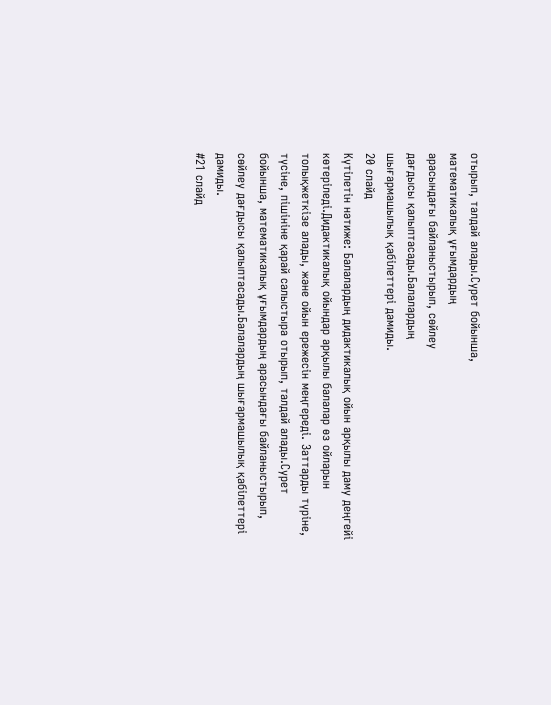отырып, талдай алады.Сурет бойынша,
математикалық ұғымдардың
арасындағы байланыстырып, сөйлеу
дағдысы қалыптасады.Балалардың
шығармашылық қабілеттері дамиды.
20 слайд
Күтілетін нәтиже: Балалардың дидактикалық ойын арқылы даму деңгейі көтеріледі.Дидактикалық ойындар арқылы балалар өз ойларын толықжеткізе алады, және ойын ережесін меңгереді. Заттарды түріне, түсіне, пішініне қарай салыстыра отырып, талдай алады.Сурет бойынша, математикалық ұғымдардың арасындағы байланыстырып, сөйлеу дағдысы қалыптасады.Балалардың шығармашылық қабілеттері дамиды.
#21 слайд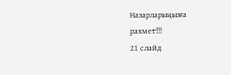Назарларыңызға
рахмет!!!
21 слайд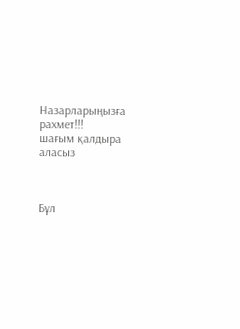Назарларыңызға рахмет!!!
шағым қалдыра аласыз



Бұл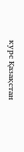курс Қазақстан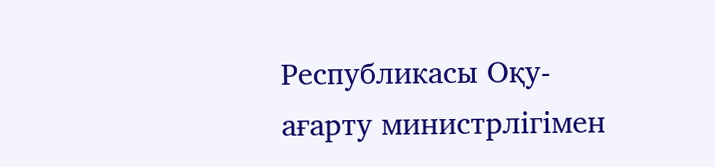Республикасы Оқу-ағарту министрлігімен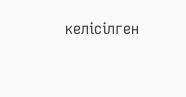келісілген